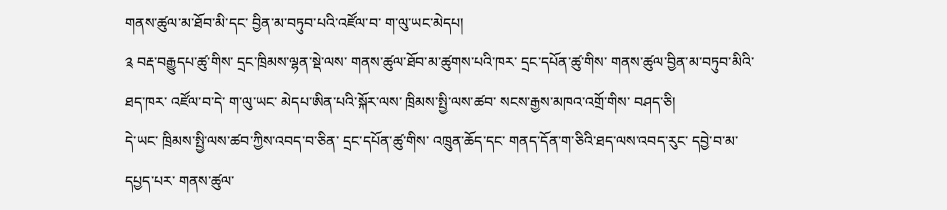གནས་ཚུལ་མ་ཐོབ་མི་དང་ བྱིན་མ་བཏུབ་པའི་འཛོལ་བ་ ག་ལུ་ཡང་མེདཔ།
༉ བརྡ་བརྒྱུདཔ་ཚུ་གིས་ དྲང་ཁྲིམས་ལྷན་སྡེ་ལས་ གནས་ཚུལ་ཐོབ་མ་ཚུགས་པའི་ཁར་ དྲང་དཔོན་ཚུ་གིས་ གནས་ཚུལ་བྱིན་མ་བཏུབ་མིའི་ཐད་ཁར་ འཛོལ་བ་དེ་ ག་ལུ་ཡང་ མེདཔ་ཨིན་པའི་སྐོར་ལས་ ཁྲིམས་སྤྱི་ལས་ཚབ་ སངས་རྒྱས་མཁའ་འགྲོ་གིས་ བཤད་ཅི།
དེ་ཡང་ ཁྲིམས་སྤྱི་ལས་ཚབ་ཀྱིས་འབད་བ་ཅིན་ དྲང་དཔོན་ཚུ་གིས་ འཁྲུན་ཆོད་དང་ གནད་དོན་ག་ཅིའི་ཐད་ལས་འབད་རུང་ དབྱེ་བ་མ་དཔྱད་པར་ གནས་ཚུལ་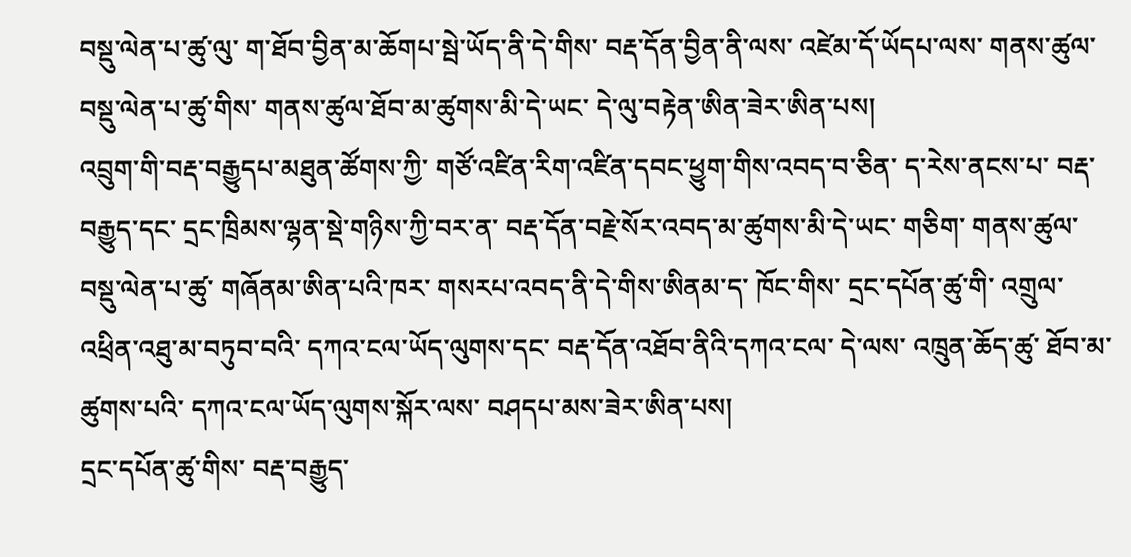བསྡུ་ལེན་པ་ཚུ་ལུ་ ག་ཐོབ་བྱིན་མ་ཆོགཔ་སྦེ་ཡོད་ནི་དེ་གིས་ བརྡ་དོན་བྱིན་ནི་ལས་ འཛེམ་དོ་ཡོདཔ་ལས་ གནས་ཚུལ་བསྡུ་ལེན་པ་ཚུ་གིས་ གནས་ཚུལ་ཐོབ་མ་ཚུགས་མི་དེ་ཡང་ དེ་ལུ་བརྟེན་ཨིན་ཟེར་ཨིན་པས།
འབྲུག་གི་བརྡ་བརྒྱུདཔ་མཐུན་ཚོགས་ཀྱི་ གཙོ་འཛིན་རིག་འཛིན་དབང་ཕྱུག་གིས་འབད་བ་ཅིན་ ད་རེས་ནངས་པ་ བརྡ་བརྒྱུད་དང་ དྲང་ཁྲིམས་ལྷན་སྡེ་གཉིས་ཀྱི་བར་ན་ བརྡ་དོན་བརྗེ་སོར་འབད་མ་ཚུགས་མི་དེ་ཡང་ གཅིག་ གནས་ཚུལ་བསྡུ་ལེན་པ་ཚུ་ གཞོནམ་ཨིན་པའི་ཁར་ གསརཔ་འབད་ནི་དེ་གིས་ཨིནམ་ད་ ཁོང་གིས་ དྲང་དཔོན་ཚུ་གི་ འགྲུལ་འཕྲིན་འཐུ་མ་བཏུབ་བའི་ དཀའ་ངལ་ཡོད་ལུགས་དང་ བརྡ་དོན་འཐོབ་ནིའི་དཀའ་ངལ་ དེ་ལས་ འཁྲུན་ཆོད་ཚུ་ ཐོབ་མ་ཚུགས་པའི་ དཀའ་ངལ་ཡོད་ལུགས་སྐོར་ལས་ བཤདཔ་མས་ཟེར་ཨིན་པས།
དྲང་དཔོན་ཚུ་གིས་ བརྡ་བརྒྱུད་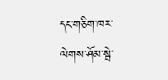དང་གཅིག་ཁར་ ལེགས་ཤོམ་སྦེ་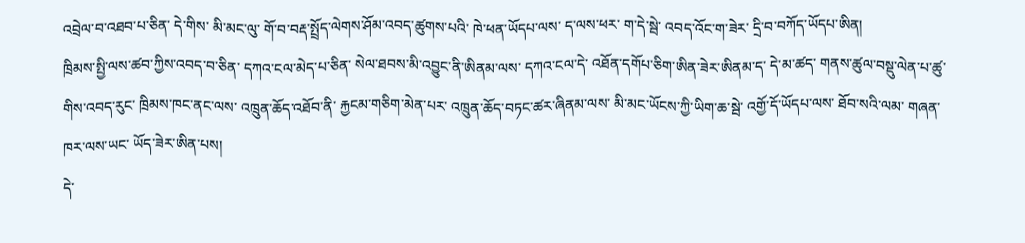འབྲེལ་བ་འཐབ་པ་ཅིན་ དེ་གིས་ མི་མང་ལུ་ གོ་བ་བརྡ་སྤྲོད་ལེགས་ཤོམ་འབད་ཚུགས་པའི་ ཁེ་ཕན་ཡོདཔ་ལས་ ད་ལས་ཕར་ ག་དེ་སྦེ་ འབད་འོང་ག་ཟེར་ དྲི་བ་བཀོད་ཡོདཔ་ཨིན།
ཁྲིམས་སྤྱི་ལས་ཚབ་ཀྱིས་འབད་བ་ཅིན་ དཀའ་ངལ་མེད་པ་ཅིན་ སེལ་ཐབས་མི་འབྱུང་ནི་ཨིནམ་ལས་ དཀའ་ངལ་དེ་ འཐོན་དགོཔ་ཅིག་ཨིན་ཟེར་ཨིནམ་ད་ དེ་མ་ཚད་ གནས་ཚུལ་བསྡུ་ལེན་པ་ཚུ་གིས་འབད་རུང་ ཁྲིམས་ཁང་ནང་ལས་ འཁྲུན་ཆོད་འཐོབ་ནི་ རྐྱངམ་གཅིག་མེན་པར་ འཁྲུན་ཆོད་བཏང་ཚར་ཞིནམ་ལས་ མི་མང་ཡོངས་ཀྱི་ཡིག་ཆ་སྦེ་ འགྱོ་དོ་ཡོདཔ་ལས་ ཐོབ་སའི་ལམ་ གཞན་ཁར་ལས་ཡང་ ཡོད་ཟེར་ཨིན་པས།
དེ་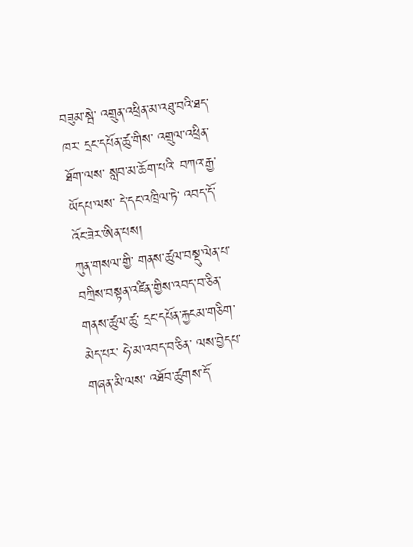བཟུམ་སྦེ་ འགྲུན་འཕྲིན་མ་འཐུ་བའི་ཐད་ཁར་ དྲང་དཔོན་ཚུ་གིས་ འགྲུལ་འཕྲིན་ཐོག་ལས་ སླབ་མ་ཆོག་པའི་ བཀའ་རྒྱ་ཡོདཔ་ལས་ དེ་དང་འཁྲིལ་ཏེ་ འབད་དོ་འོང་ཟེར་ཨིན་པས།
ཀུན་གསལ་གྱི་ གནས་ཚུལ་བསྡུ་ལེན་པ་ བཀྲིས་བསྟན་འཛིན་གྱིས་འབད་བ་ཅིན་ གནས་ཚུལ་ཚུ་ དྲང་དཔོན་རྐྱངམ་གཅིག་མེད་པར་ ཧེ་མ་འབད་བ་ཅིན་ ལས་བྱེདཔ་གཞན་མི་ལས་ འཐོབ་ཚུགས་དོ་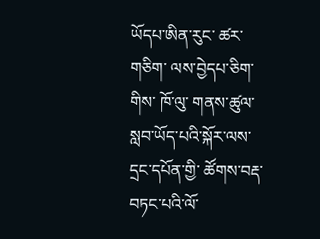ཡོདཔ་ཨིན་རུང་ ཚར་གཅིག་ ལས་བྱེདཔ་ཅིག་གིས་ ཁོ་ལུ་ གནས་ཚུལ་སླབ་ཡོད་པའི་སྐོར་ལས་ དྲང་དཔོན་གྱི་ ཚོགས་བརྡ་བཏང་པའི་ལོ་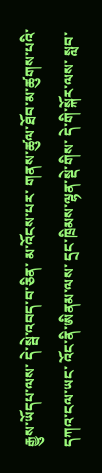རྒྱུས་ཡོདཔ་ལས་ དེ་སྦེ་འབད་བ་ཅིན་ མ་འོངས་པར་ གནས་ཚུལ་ཐོབ་མ་ཚུགས་པའི་ དཀའ་ངལ་ཡང་ འོང་ནི་ཨིནམ་ལས་ དྲང་ཁྲིམས་ལྷན་སྡེ་གིས་ དེ་གི་སྐོར་ལས་ སླབ་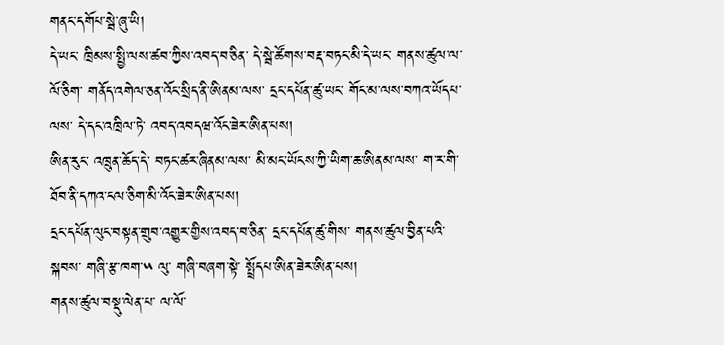གནང་དགོཔ་སྦེ་ཞུ་ཡི།
དེ་ཡང་ ཁྲིམས་སྤྱི་ལས་ཚབ་ཀྱིས་འབད་བ་ཅིན་ དེ་སྦེ་ཚོགས་བརྡ་བཏང་མི་དེ་ཡང་ གནས་ཚུལ་ལ་ལོ་ཅིག་ གནོད་འགེལ་ཅན་འོང་སྲིད་ནི་ཨིནམ་ལས་ དྲང་དཔོན་ཚུ་ཡང་ གོང་མ་ལས་བཀའ་ཡོདཔ་ལས་ དེ་དང་འཁྲིལ་ཏེ་ འབད་འབདཝ་འོང་ཟེར་ཨིན་པས།
ཨིན་རུང་ འཁྲུན་ཆོད་དེ་ བཏང་ཚར་ཞིནམ་ལས་ མི་མང་ཡོངས་ཀྱི་ཡིག་ཆ་ཨིནམ་ལས་ ག་ར་གི་ ཐོབ་ནི་དཀའ་ངལ་ཅིག་མི་འོང་ཟེར་ཨིན་པས།
དྲང་དཔོན་ལུང་བསྟན་གྲུབ་འགྱུར་གྱིས་འབད་བ་ཅིན་ དྲང་དཔོན་ཚུ་གིས་ གནས་ཚུལ་བྱིན་པའི་སྐབས་ གཞི་རྩ་ཁག་༥ ལུ་ གཞི་བཞག་སྟེ་ སྤྲོདཔ་ཨིན་ཟེར་ཨིན་པས།
གནས་ཚུལ་བསྡུ་ལེན་པ་ ལ་ལོ་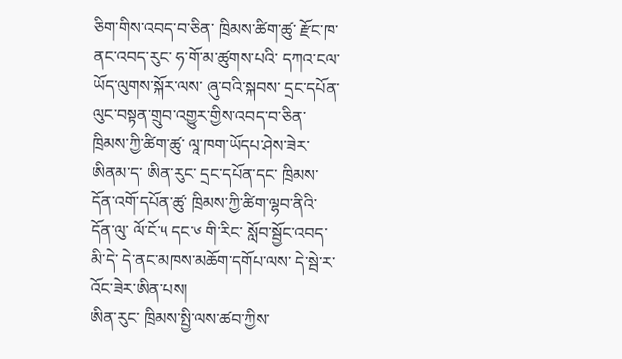ཅིག་གིས་འབད་བ་ཅིན་ ཁྲིམས་ཚིག་ཚུ་ རྫོང་ཁ་ནང་འབད་རུང་ ཧ་གོ་མ་ཚུགས་པའི་ དཀའ་ངལ་ཡོད་ལུགས་སྐོར་ལས་ ཞུ་བའི་སྐབས་ དྲང་དཔོན་ལུང་བསྟན་གྲུབ་འགྱུར་གྱིས་འབད་བ་ཅིན་ ཁྲིམས་ཀྱི་ཚིག་ཚུ་ ལཱ་ཁག་ཡོདཔ་ཤེས་ཟེར་ཨིནམ་ད་ ཨིན་རུང་ དྲང་དཔོན་དང་ ཁྲིམས་དོན་འགོ་དཔོན་ཚུ་ ཁྲིམས་ཀྱི་ཚིག་ལྷབ་ནིའི་དོན་ལུ་ ལོ་ངོ་༥ དང་༦ གི་རིང་ སློབ་སྦྱོང་འབད་མི་དེ་ དེ་ནང་མཁས་མཆོག་དགོཔ་ལས་ དེ་སྦེ་ར་ འོང་ཟེར་ཨིན་པས།
ཨིན་རུང་ ཁྲིམས་སྤྱི་ལས་ཚབ་ཀྱིས་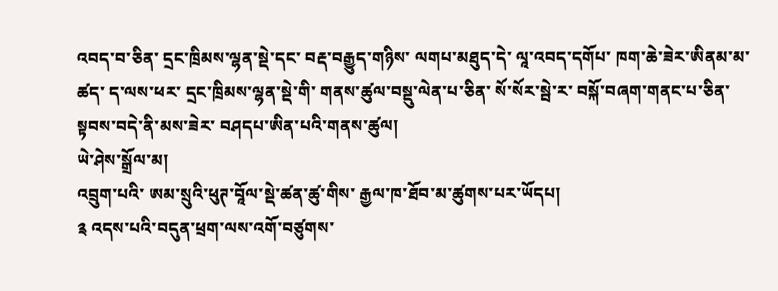འབད་བ་ཅིན་ དྲང་ཁྲིམས་ལྷན་སྡེ་དང་ བརྡ་བརྒྱུད་གཉིས་ ལགཔ་མཐུད་དེ་ ལཱ་འབད་དགོཔ་ ཁག་ཆེ་ཟེར་ཨིནམ་མ་ཚད་ ད་ལས་ཕར་ དྲང་ཁྲིམས་ལྷན་སྡེ་གི་ གནས་ཚུལ་བསྡུ་ལེན་པ་ཅིན་ སོ་སོར་སྦེ་ར་ བསྐོ་བཞག་གནང་པ་ཅིན་ སྟབས་བདེ་ནི་མས་ཟེར་ བཤདཔ་ཨིན་པའི་གནས་ཚུལ།
ཡེ་ཤེས་སྒྲོལ་མ།
འབྲུག་པའི་ ཨམ་སྲུའི་ཕུཊ་བཱོལ་སྡེ་ཚན་ཚུ་གིས་ རྒྱལ་ཁ་ཐོབ་མ་ཚུགས་པར་ཡོདཔ།
༉ འདས་པའི་བདུན་ཕྲག་ལས་འགོ་བཙུགས་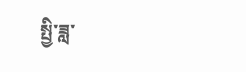སྤྱི་ཟླ་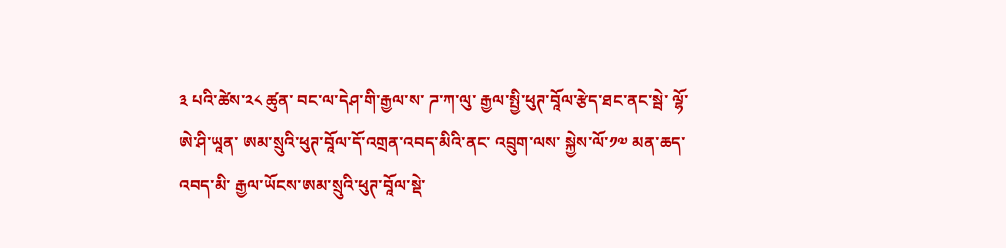༣ པའི་ཚེས་༢༨ ཚུན་ བང་ལ་དེཤ་གི་རྒྱལ་ས་ ཌ་ཀ་ལུ་ རྒྱལ་སྤྱི་ཕུཊ་བཱོལ་རྩེད་ཐང་ནང་སྦེ་ ལྷོ་ཨེ་ཤི་ཡཱན་ ཨམ་སྲུའི་ཕུཊ་བཱོལ་དོ་འགྲན་འབད་མིའི་ནང་ འབྲུག་ལས་ སྐྱེས་ལོ་༡༧ མན་ཆད་འབད་མི་ རྒྱལ་ཡོངས་ཨམ་སྲུའི་ཕུཊ་བཱོལ་སྡེ་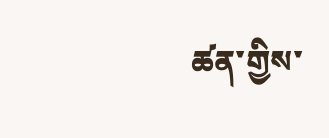ཚན་གྱིས་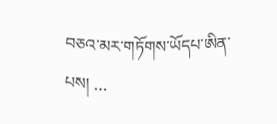བཅའ་མར་གཏོགས་ཡོདཔ་ཨིན་པས། …